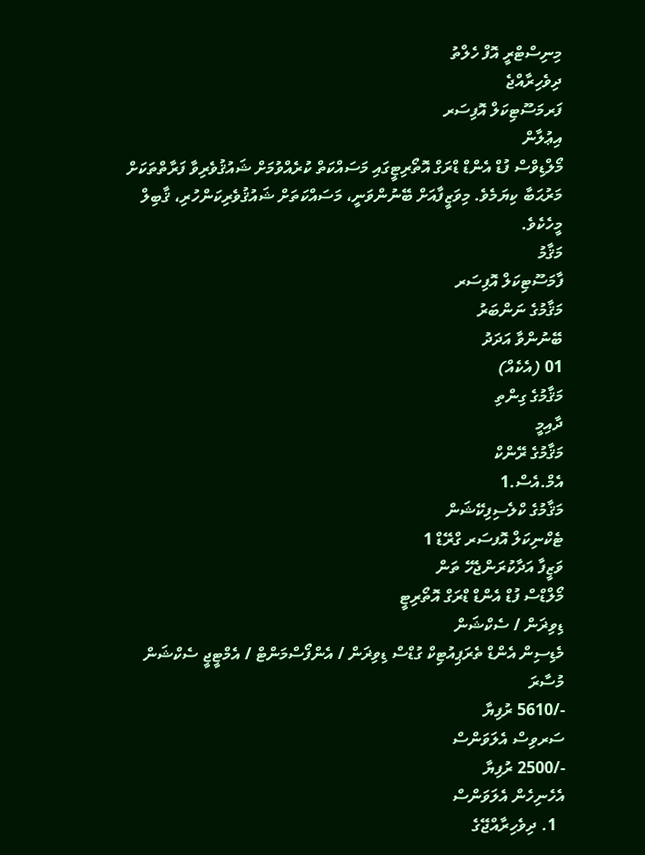މިނިސްޓްރީ އޮފް ހެލްތު
ދިވެހިރާއްޖެ
ފަރމަސޫޓިކަލް އޮފިސަރ
އިޢުލާން
މޯލްޑިވްސް ފުޑް އެންޑް ޑްރަގް އޮތޯރިޓީގައި މަސައްކަތް ކުރެއްވުމަށް ޝައުޤުވެރިވާ ފަރާތްތަކަށް މަރުޙަބާ ކިޔަމެވެ. މިވަޒީފާއަށް ބޭނުންވަނީ، މަސައްކަތަށް ޝައުޤުވެރިކަންހުރި، ޤާބިލް މީހެކެވެ.
މަޤާމު
ފާމަސޫޓިކަލް އޮފިސަރ
މަޤާމުގެ ނަންބަރު
ބޭނުންވާ އަދަދު
01 (އެކެއް)
މަޤާމުގެ ގިންތި
ދާއިމީ
މަޤާމުގެ ރޭންކް
އެމް.އެސް.1
މަޤާމުގެ ކްލެސިފިކޭޝަން
ޓެކްނިކަލް އޮފސަރ ގްރޭޑް 1
ވަޒީފާ އަދާކުރަންޖެހޭ ތަން
މޯލްޑްސް ފުޑް އެންޑް ޑްރަގް އޮތޯރިޓީ
ޑިވިޜަން / ސެކްޝަން
މެޑިސިން އެންޑް ތެރަޕިއުޓިކް ގުޑްސް ޑިވިޜަން / އެންފޯސްމަންޓް / އެމްޓީޖީ ސެކްޝަން
މުސާރަ
-/5610 ރުފިޔާ
ސަރވިސް އެލަވަންސް
-/2500 ރުފިޔާ
އެހެނިހެން އެލަވަންސް
  1. ދިވެހިރާއްޖޭގެ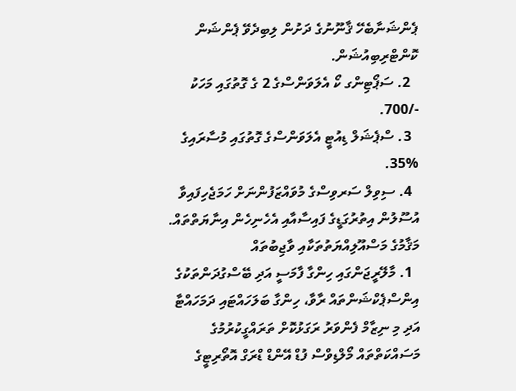ޕެންޝަނާބެހޭ ޤާނޫނުގެ ދަށުން ލިބިދެވޭ ޕެންޝަން ކޮންޓްރިބިއުޝަން.
  2. ސަޕޯޓިންގ ކޯ އެލަވަންސްގެ 2 ގެ ގޮތުގައި މަހަކު -/700.
  3. ސްޕެޝަލް ޑިއުޓީ އެލަވަންސްގެ ގޮތުގައި މުސާރައިގެ %35.
  4. ސިވިލް ސަރވިސްގެ މުވައްޒަފުންނަށް ހަމަޖެހިފައިވާ އުސޫލުން އިތުރުގަޑީގެ ފައިސާއާއި އެހެނިހެން އިނާޔަތްތައް.
މަޤާމުގެ މަސްއޫލިއްޔަތުތަކާއި ވާޖިބުތައް
  1. މާލޭރީޖަންގައި ހިންގާ ފާމަސީ އަދި ބޭސްގުދަންތަކުގެ އިންސްޕެކްޝަންތައް ރާވާ، ހިންގާ ބަލަހައްޓައި ދަމަހައްޓާ އަދި މި ނިޒާމް ފެންވަރު ރަގަޅުކޮށް ތަރައްގީކުރުމުގެ މަސައްކަތްތައް މޯލްޑިވްސް ފުޑް އޭންޑް ޑްރަގް އޮތޯރިޓީގެ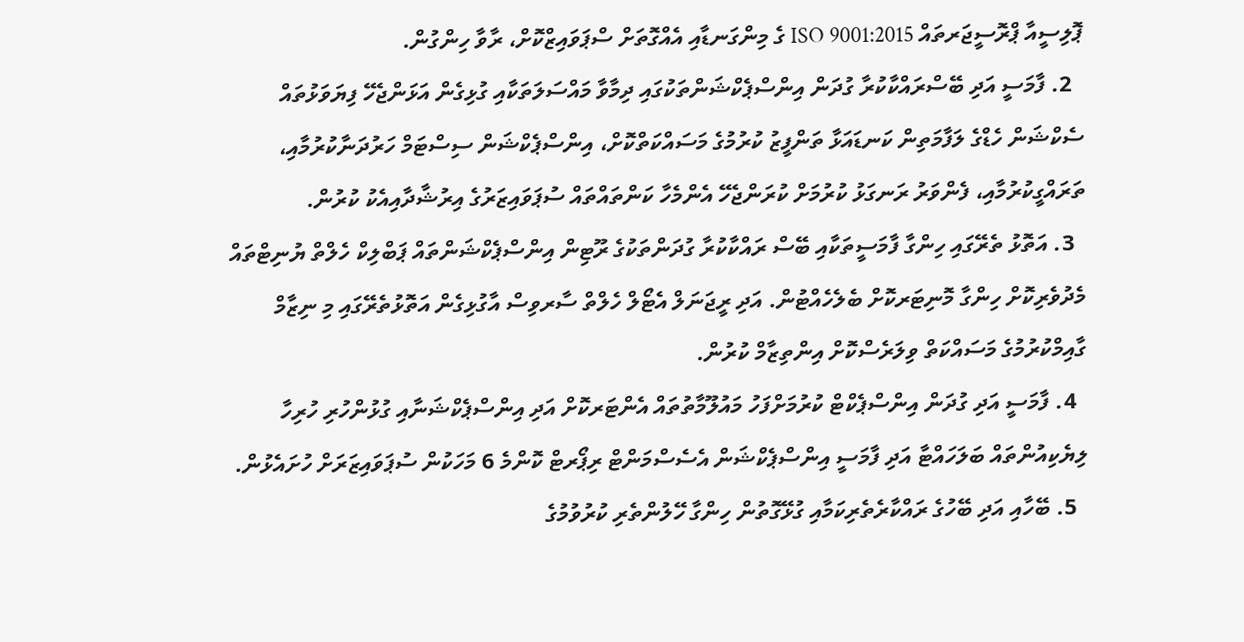ޕޮލިސީއާ ޕްރޮސީޖަރތައް ISO 9001:2015 ގެ މިންގަނޑާއި އެއްގޮތަށް ސްޕަވައިޒްކޮށް، ރާވާ ހިންގުން.
  2. ފާމަސީ އަދި ބޭސްރައްކާކުރާ ގުދަން އިންސްޕެކްޝަންތަކުގައި ދިމާވާ މައްސަލަތަކާއި ގުޅިގެން އަޅަންޖެހޭ ފިޔަވަޅުތައް ސެކްޝަން ހެޑްގެ ލަފާމަތިން ކަނޑައަޅާ ތަންފީޒު ކުރުމުގެ މަސައްކަތްކޮށް، އިންސްޕެކްޝަން ސިސްޓަމް ހަރުދަނާކުރުމާއި، ތަރައްގީކުރުމާއި، ފެންވަރު ރަނގަޅު ކުރުމަށް ކުރަންޖެހޭ އެންމެހާ ކަންތައްތައް ސުޕަވައިޒަރުގެ އިރުޝާދާއިއެކު ކުރުން.
  3. އަތޮޅު ތެރޭގައި ހިންގާ ފާމަސީތަކާއި ބޭސް ރައްކާކުރާ ގުދަންތަކުގެ ރޫޓިން އިންސްޕެކްޝަންތައް ޕަބްލިކް ހެލްތް ޔުނިޓްތައް މެދުވެރިކޮށް ހިންގާ މޮނިޓަރކޮށް ބެލެހެއްޓުން. އަދި ރީޖަނަލް އެޓޯލް ހެލްތް ސާރވިސް އާގުޅިގެން އަތޮޅުތެރޭގައި މި ނިޒާމް ގާއިމްކުރުމުގެ މަސައްކަތް ވިލަރެސްކޮށް އިންތިޒާމް ކުރުން.
  4. ފާމަސީ އަދި ގުދަން އިންސްޕެކްޓް ކުރުމަށްފަހު މައުލޫމާތުތައް އެންޓަރކޮށް އަދި އިންސްޕެކްޝަނާއި ގުޅުންހުރި ހުރިހާ ލިޔެކިއުންތައް ބަލަހައްޓާ އަދި ފާމަސީ އިންސްޕެކްޝަން އެސެސްމަންޓް ރިޕޯރޓް ކޮންމެ 6 މަހަކުން ސުޕަވައިޒަރަށް ހުށައެޅުން.
  5. ބޭހާއި އަދި ބޭހުގެ ރައްކާރެތެރިކަމާއި ގުޅޭގޮތުން ހިންގާ ހޭލުންތެރި ކުރުވުމުގެ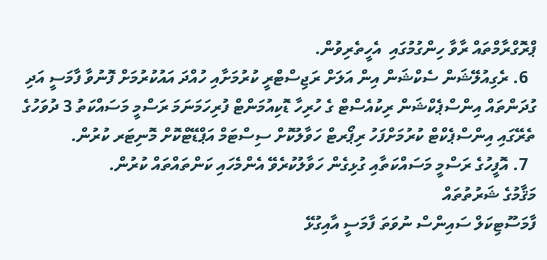ޕްރޮގްރާމްތައް ރާވާ ހިންގުމުގައި  އެހީތެރިވުން.
  6. ރެގިއުލޭޝަން ސެކްޝަން އިން އަލަށް ރަޖިސްޓްރީ ކުރުމަށާއި ހުއްދަ އައުކުރުމަށް ފޮނުވާ ފާމަސީ އަދި ގުދަންތައް އިންސްޕެކްޝަން ރިކުއެސްޓް ގެ ހުރިހާ ޑޮކިއުމަންޓް ފުރިހަމަނަމަ ރަސްމީ މަސައްކަތު 3 ދުވަހުގެ ތެރޭގައި އިންސްޕެކްޓް ކުރުމަށްފަހު ރިޕޯރޓް ހަވާލުކޮށް ސިސްޓަމް އަޕްޑޭޓްކޮށް މޮނިޓަރ ކުރުން.
  7. އޮފީހުގެ ރަސްމީ މަސައްކަތާއި ގުޅިގެން ހަވާލުކުރެވޭ އެންމެހައި ކަންތައްތައް ކުރުން.
މަޤާމުގެ ޝަރުތުތައް
ފާމަސޫޓިކަލް ސައިންސް ނުވަތަ ފާމަސީ އާއިގުޅޭ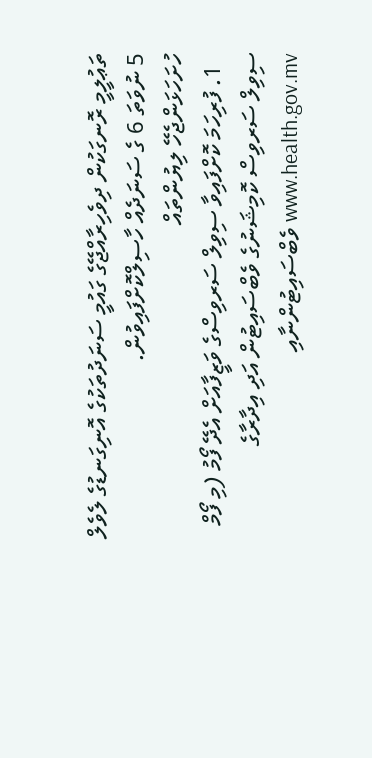ތަޢުލީމީ ރޮނގަކުން ދިވެހިރާއްޖޭގެ ގައުމީ ސަނަދުތަކުގެ އޮނިގަނޑުގެ ލެވެލް 5 ނުވަތަ 6 ގެ ސަނަދެއް ހާސިލްކޮށްފައިވުން.
ހުށަހަޅަންޖެހޭ ލިޔުންތައް
  1. ފުރިހަމަ ކޮށްފައިވާ ސިވިލް ސަރވިސްގެ ވަޒީފާއަށް އެދޭ ފޯމު (މި ފޯމް ސިވިލް ސަރވިސް ކޮމިޝަނުގެ ވެބްސައިޓުން އަދި އިދާރާގެ www.health.gov.mv ވެބްސައިޓުންނާއި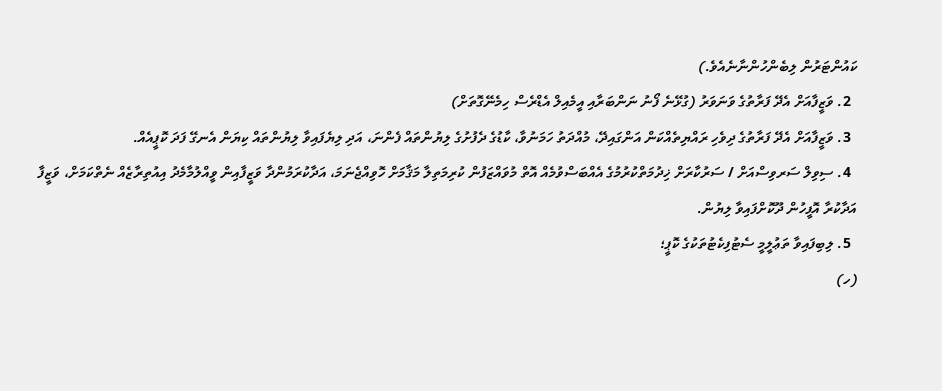ކައުންޓަރުން ލިބެންހުންނާނެއެވެ.)
  2. ވަޒީފާއަށް އެދޭ ފަރާތުގެ ވަނަވަރު (ގުޅޭނެ ފޯނު ނަންބަރާއި އީމެއިލް އެޑްރެސް ހިމެނޭގޮތަށް)
  3. ވަޒީފާއަށް އެދޭ ފަރާތުގެ ދިވެހި ރައްޔިތެއްކަން އަންގައިދޭ، މުއްދަތު ހަމަނުވާ، ކާޑުގެ ދެފުށުގެ ލިޔުންތައް ފެންނަ، އަދި ލިޔެފައިވާ ލިޔުންތައް ކިޔަން އެނގޭ ފަދަ ކޮޕީއެއް.
  4. ސިވިލް ސަރވިސްއަށް / ސަރުކާރަށް ޚިދުމަތްކުރުމުގެ އެއްބަސްވުމެއް އޮތް މުވައްޒަފުން ކުރިމަތިލާ މަޤާމަށް ހޮވިއްޖެނަމަ، އަދާކުރަމުންދާ ވަޒީފާއިން ވީއްލުމާމެދު އިއުތިރާޒެއް ނެތްކަމަށް، ވަޒީފާ އަދާކުރާ އޮފީހުން ދޫކޮށްފައިވާ ލިޔުން.
  5. ލިބިފައިވާ ތަޢުލީމީ ސެޓުފިކެޓުތަކުގެ ކޮޕީ؛
(ހ)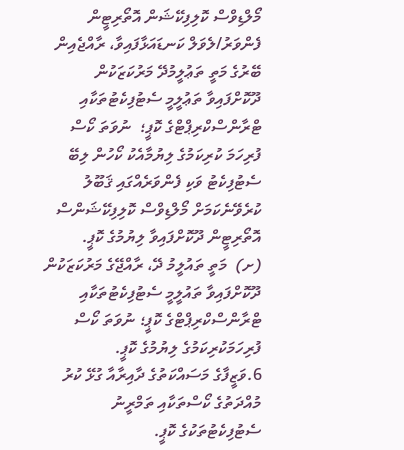މޯލްޑިވްސް ކޮލިފިކޭޝަން އޮތޯރިޓީން ފެންވަރު/ލެވަލް ކަނޑައަޅާފައިވާ، ރާއްޖެއިން ބޭރުގެ މަތީ ތަޢުލީމުދޭ މަރުކަޒަކުން ދޫކޮށްފައިވާ ތަޢުލީމީ ސެޓުފިކެޓުތަކާއި ޓްރާންސްކްރިޕްޓްގެ ކޮޕީ؛  ނުވަތަ ކޯސް ފުރިހަމަ ކުރިކަމުގެ ލިޔުމާއެކު ކޯހުން ލިބޭ ސެޓުފިކެޓު ވަކި ފެންވަރެއްގައި ޤަބޫލު ކުރެވޭނެކަމަށް މޯލްޑިވްސް ކޮލިފިކޭޝަންސް އޮތޯރިޓީން ދޫކޮށްފައިވާ ލިޔުމުގެ ކޮޕީ.
(ށ)  މަތީ ތައުލީމު ދޭ، ރާއްޖޭގެ މަރުކަޒަކުން ދޫކޮށްފައިވާ ތައުލީމީ ސެޓުފިކެޓުތަކާއި ޓްރާންސްކްރިޕްޓްގެ ކޮޕީ؛ ނުވަތަ ކޯސް ފުރިހަމަކުރިކަމުގެ ލިޔުމުގެ ކޮޕީ.
6.ވަޒީފާގެ މަސައްކަތުގެ ދާއިރާއާ ގުޅޭ ކުރު މުއްދަތުގެ ކޯސްތަކާއި ތަމްރީނު ސެޓުފިކެޓުތަކުގެ ކޮޕީ.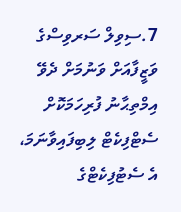7.ސިވިލް ސަރވިސްގެ ވަޒީފާއަށް ވަނުމަށް ދެވޭ އިމްތިޙާނު ފުރިހަމަކޮށް ސެޓްފިކެޓް ލިބިފައިވާނަމަ، އެ ސެޓުފިކެޓްގެ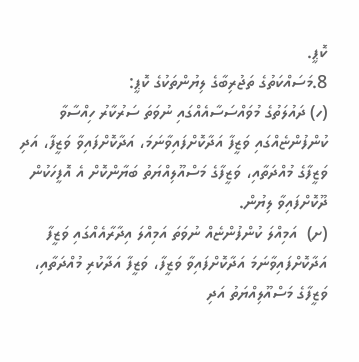ކޮޕީ.
8.މަސައްކަތުގެ ތަޖުރިބާގެ ލިޔުންތަކުގެ ކޮޕީ:
(ހ) ދައުލަތުގެ މުވައްސަސާއެއްގައި ނުވަތަ ސަރުކާރު ހިއްސާވާ ކުންފުންޏެއްގައި ވަޒީފާ އަދާކޮށްފައިވާނަމަ، އަދާކޮށްފައިވާ ވަޒީފާ، އަދި ވަޒީފާގެ މުއްދަތާއި، ވަޒީފާގެ މަސްއޫލިއްޔަތު ބަޔާންކޮށް އެ އޮފީހަކުން ދޫކޮށްފައިވާ ލިޔުން.
(ށ)  އަމިއްލަ ކުންފުންޏެއް ނުވަތަ އަމިއްލަ އިދާރާއެއްގައި ވަޒީފާ އަދާކޮށްފައިވާނަމަ އަދާކޮށްފައިވާ ވަޒީފާ، ވަޒީފާ އަދާކުރި މުއްދަތާއި، ވަޒީފާގެ މަސްއޫލިއްޔަތު އަދި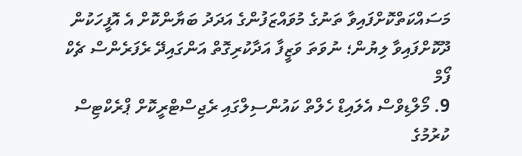މަސައްކަތްކޮށްފައިވާ ތަނުގެ މުވައްޒަފުންގެ އަދަދު ބަޔާންކޮށް އެ އޮފީހަކުން ދޫކޮށްފައިވާ ލިޔުން؛ ނުވަތަ ވަޒީފާ އަދާކުރިގޮތް އަންގައިދޭ ރެފަރެންސް ޗެކް ފޯމް
9. މޯލްޑިވްސް އެލައިޑް ހެލްތް ކައުންސިލްގައި ރެޖިސްޓްރީކޮށް ޕްރެކްޓިސް ކުރުމުގެ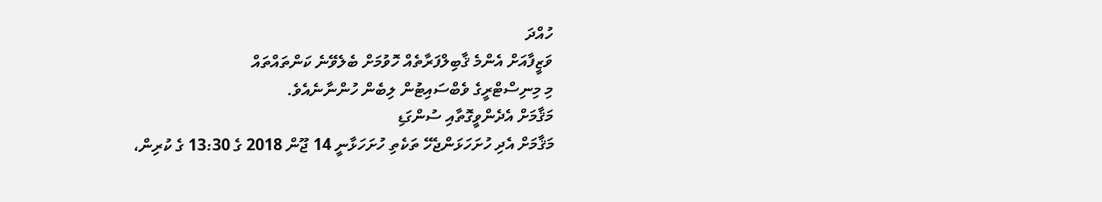ހުއްދަ
ވަޒީފާއަށް އެންމެ ޤާބިލްފަރާތެއް ހޮވުމަށް ބެލެވޭނެ ކަންތައްތައް
މި މިނިސްޓްރީގެ ވެބްސައިޓުން ލިބެން ހުންނާނެއެވެ.
މަޤާމަށް އެދެންވީގޮތާއި ސުންގަޑި
މަޤާމަށް އެދި ހުށަހަޅަންޖެހޭ ތަކެތި ހުށަހަޅާނީ 14 ޖޫން 2018 ގެ 13:30 ގެ ކުރިން،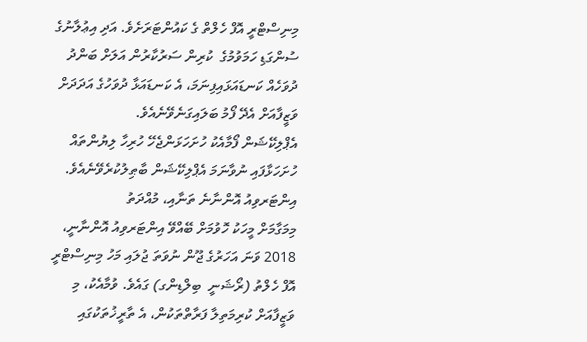މިނިސްޓްރީ އޮފް ހެލްތް ގެ ކައުންޓަރަށެވެ. އަދި އިޢުލާނުގެ ސުންގަޑި ހަމަވުމުގެ  ކުރިން ސަރުކާރުން އަލަށް ބަންދު ދުވަހެއް ކަނޑައަޅައިފިނަމަ، އެ ކަނޑައަޅާ ދުވަހުގެ އަދަދަށް ވަޒީފާއަށް އެދޭ ފޯމު ބަލައިގަނެވޭނެއެވެ.
އެޕްލިކޭޝަން ފޯމާއެކު ހުށަހަޅަންޖެހޭ ހުރިހާ ލިޔުންތައް ހުށަހަޅާފައި ނުވާނަމަ އެޕްލިކޭޝަން ބާޠިލުކުރެވޭނެއެވެ.
އިންޓަރވިއު އޮންނާނެ ތަނާއި، މުއްދަތު
މިމަގާމަށް މީހަކު ހޮވުމަށް ބޭއްވޭ އިންޓަރވިއު އޮންނާނީ، 2018 ވަނަ އަހަރުގެ ޖޫން ނުވަތަ ޖުލައި މަހު މިނިސްޓްރީ އޮފް ހެލްތު (ރޯޝަނީ  ބިލްޑިންގ) ގައެވެ. ވުމާއެކު، މި ވަޒީފާއަށް ކުރިމަތިލާ ފަރާތްތަކުން، އެ ތާރީޚުތަކުގައި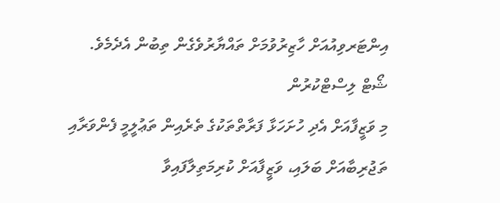އިންޓަރވިއުއަށް ހާޒިރުވުމަށް ތައްޔާރުވެގެން ތިބުން އެދެމެވެ.
ޝޯޓް ލިސްޓްކުރުން
މި ވަޒީފާއަށް އެދި ހުށަހަޅާ ފަރާތްތަކުގެ ތެރެއިން ތަޢުލީމީ ފެންވަރާއި ތަޖުރިބާއަށް ބަލައި، ވަޒީފާއަށް ކުރިމަތިލާފައިވާ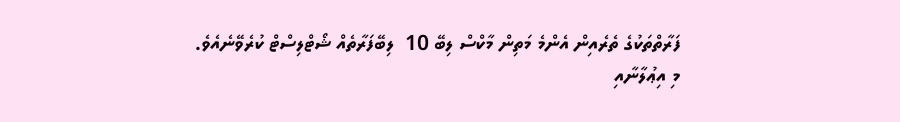ފަރާތްތަކުގެ ތެރެއިން އެންމެ މަތިން މާކްސް ލިބޭ 10  ލިބޭފަރާތެއް ޝޯޓްލިސްޓް ކުރެވޭނެއެވެ.
މި އިޢުލާނާއި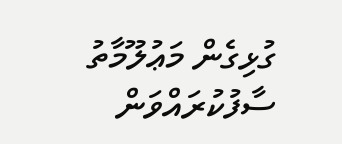ގުޅިގެން މަޢުލޫމާތު ސާފުކުރައްވަން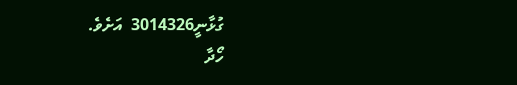ގުޅާނީ3014326  އަށެވެ.
ހޯދާ